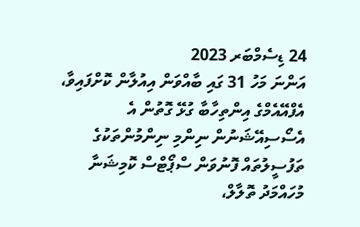24 ޑިސެމްބަރ 2023
އަންނަ މަހު 31 ގައި ބާއްވަން އިއުލާން ކޮށްފައިވާ، އެފްއޭއެމްގެ އިންތިހާބާ ގުޅޭ ގޮތުން އެ އެސޯސިއޭޝަނުން ނިންމި ނިންމުންތަކުގެ ތަފުސީލުތައް ފޮނުވަން ސްޕޯޓްސް ކޮމިޝަނާ މުހައްމަދު ތޮލާލް،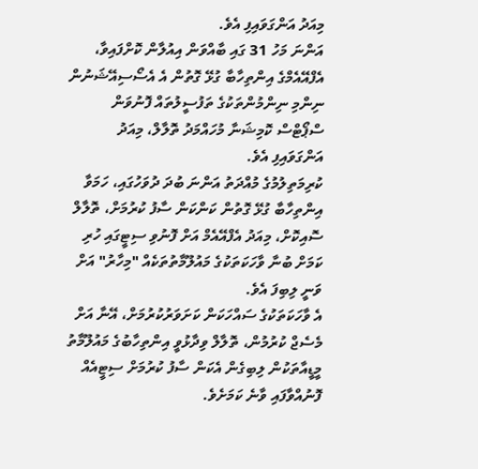މިއަދު އަންގަވައިފި އެވެ.
އަންނަ މަހު 31 ގައި ބާއްވަން އިއުލާން ކޮށްފައިވާ، އެފްއޭއެމްގެ އިންތިހާބާ ގުޅޭ ގޮތުން އެ އެސޯސިއޭޝަނުން ނިންމި ނިންމުންތަކުގެ ތަފުސީލުތައް ފޮނުވަން ސްޕޯޓްސް ކޮމިޝަނާ މުހައްމަދު ތޮލާލް، މިއަދު އަންގަވައިފި އެވެ.
ކުރިމަތިލުމުގެ މުއްދަތު އަންނަ ބުދަ ދުވަހުގައި، ހަމަވާ އިންތިހާބާ ގުޅޭ ގޮތުން ކަންކަން ސާފު ކުރުމަށް، ތޮލާލް ސޮއިކޮށް، މިއަދު އެފްއޭއެމް އަށް ފޮނުވި ސިޓީގައި ހުރި ކަމަށް ބުނާ ވާހަކަތަކުގެ މައުލޫމާތުތަކެއް "މިހާރު" އަށް ވަނީ ލިބިފަ އެވެ.
އެ ވާހަކަތަކުގެ ސައްހަކަން ކަށަވަރުކުރުމަށް، އޭނާ އަށް މެސެޖް ކުރުމުން، ތޮލާލް ވިދާޅުވީ އިންތިހާބުގެ މައުލޫމާތު މީޑީއާތަކުން ލިބިގެން އެކަން ސާފު ކުރުމަށް ސިޓީއެއް ފޮނުއްވާފައި ވާނެ ކަމަށެވެ.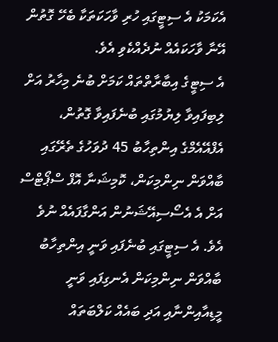އެކަމަކު އެ ސިޓީގައި ހުރި ވާހަކަތަކާ ބެހޭ ގޮތުން އޭނާ ވާހަކައެއް ނުދެއްކެވި އެވެ.
އެ ސިޓީގެ އިބާރާތްތައް ކަމަށް ބުނެ މިހާރު އަށް ލިބިފައިވާ ލިޔުމުގައި ބުނެފައިވާ ގޮތުން، އެފްއޭއެމްގެ އިންތިހާބު 45 ދުވަހުގެ ތެރޭގައި ބާއްވަން ނިންމިކަން، ކޮމިޝަނާ އޮފް ސްޕޯޓްސް އަށް އެ އެސޯސިއޭޝަނުން އަންގާފައެއް ނުވެ އެވެ. އެ ސިޓީގައި ބުނެފައި ވަނީ އިންތިހާބު ބާއްވަން ނިންމިކަން އެނގިފައި ވަނީ މީޑިއާއިންނާއި އަދި ބައެއް ކަލްބަތައް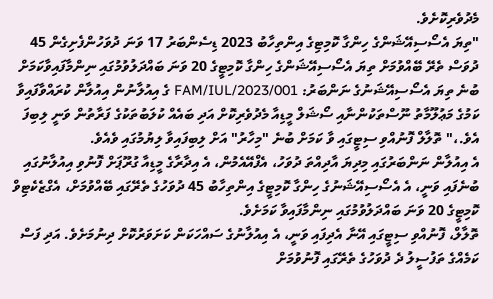މެދުވެރިކޮށެވެ.
"ތިޔަ އެސޯސިއޭޝަންގެ ހިންގާ ކޮމިޓިގެ އިންތިހާބު 2023 ޑިސެންބަރު 17 ވަނަ ދުވަހުންފެށިގެން 45 ދުވަސް ތެރޭ ބޭއްވުމަށް ތިޔަ އެސޯސިއޭޝަންގެ ހިންގާ ކޮމިޓީގެ 20 ވަނަ ބައްދަލުވުމުގައި ނިންމާފައިވާކަމަށް ބުނެ ތިޔަ އެސޯސިއޭޝަނުގެ ނަންބަރު: FAM/IUL/2023/001 ގެ އިއުލާނުން އިއުލާން ކުރައްވާފައިވާ ކަމުގެ މަޢުލޫމާތު ނޫސްތަކުންނާއި ސޯޝަލް މީޑިއާ މެދުވެރިކޮށް އަދި ބައެއް ކުލަބުތަކުގެ ފަރާތުން ވަނީ ލިބިފަ އެވެ.،" ތޮލާލް ފޮނުއްވި ސިޓީގައި ވާ ކަމަށް ބުނެ "މިހާރު" އަށް ލިބިފައިވާ ލިޔުމުގައި ވެއެވެ.
އެ އިއުލާން ނަންބަރުގައި މިދިޔަ އާދިއްތަ ދުވަހު، އެފްއޭއެމުން، އެ އިދާރާގެ މީޑިއާ ގުރޫޕަށް ފޮނުވި އިއުލާނުގައި ބުނެފައި ވަނީ، އެ އެސޯސިއޭޝަނުގެ ހިންގާ ކޮމިޓީގެ އިންތިހާބު 45 ދުވަހުގެ ތެރޭގައި ބޭއްވުމަށް، އެގްޒެކެޓިވް ކޮމިޓީގެ 20 ވަނަ ބައްދަލުވުމުގައި ނިންމާފައިވާ ކަމަށެވެ.
ތޮލާލް، ފޮނުއްވި ސިޓީގައި އޭނާ އެދިފައި ވަނީ، އެ އިއުލާނުގެ ސައްހަކަން ކަށަވަރުކޮށް ދިނުމަށެވެ. އަދި ފަސް ކަމެއްގެ ތަފުސީލު ދެ ދުވަހުގެ ތެރޭގައި ފޮނުވުމަށް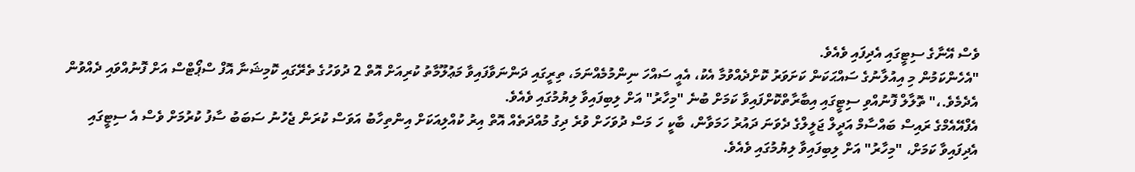ވެސް އޭނާގެ ސިޓީގައި އެދިފައި ވެއެވެ.
"އެހެންކަމުން މި އިއުލާނުގެ ސައްޙަކަން ކަށަވަރު ކޮށްދެއްވުމާ އެކު، އެއީ ސައްހަ ނިންމުމެއްނަމަ، ތިރީގައި ދަންނަވާފައިވާ މަޢުލޫމާތު ކުރިއަށް އޮތް 2 ދުވަހުގެ ތެރޭގައި ކޮމިޝަނާ އޮފް ސްޕޯޓްސް އަށް ފޮނުއްވައި ދެއްވުން އެދެމެވެ.،" ތޮލާލް ފޮނުއްވި ސިޓީގައި އިބާރާތްކޮށްފައިވާ ކަމަށް ބުނެ "މިހާރު" އަށް ލިބިފައިވާ ލިޔުމުގައި ވެއެވެ.
އެފްއޭއެމްގެ ރައިސް ބައްސާމް އަދީލް ޖަލީލްގެ ދެވަނަ ދައުރު ހަމަވާން، ބާކީ ހަ މަސް ދުވަހަށް ވުރެ ދިގު މުއްދަތެއް އޮތް އިރު ކުއްލިއަކަށް އިންތިހާބު އަވަސް ކުރަން ޖެހުނު ސަބަބު ސާފު ކުރުމަށް ވެސް އެ ސިޓީގައި އެދިފައިވާ ކަމަށް، "މިހާރު" އަށް ލިބިފައިވާ ލިޔުމުގައި ވެއެވެ.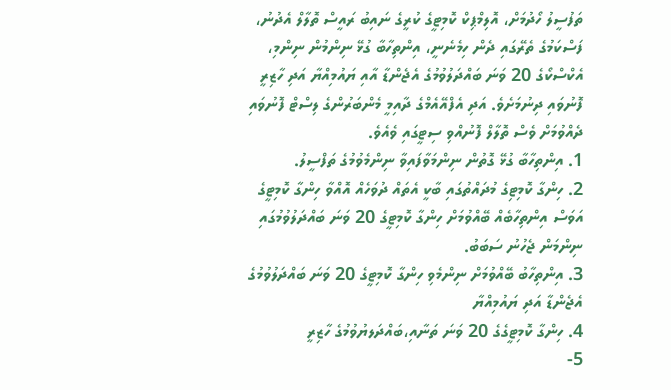ތަފުސީލު ހޯދުމަށް، އޮލިމްޕިކް ކޮމިޓީގެ ކުރީގެ ނައިބު ރައީސް ތޮލާލް އެދުނު، ފަސްކަމުގެ ތެރޭގައި ދެން ހިމެނެނީ، އިންތިހާބާ ގުޅޭ ނިންމުން ނިންމި، އެކްސްކޯގެ 20 ވަނަ ބައްދަލުވުމުގެ އެޖެންޑާ އާއި ޔައުމިއްޔާ އަދި ހާޒިރީ ފޮނުވައި ދިނުމަށެވެ. އަދި އެފްއޭއެމްގެ ދާއިމީ މެންބަރުންގެ ލިސްޓް ފޮނުވައި ދެއްވުމަށް ވެސް ތޮލާލް ފޮނުއްވި ސިޓީގައި ވެއެވެ.
1. އިންތިހާބާ ގުޅޭ ގޮތުން ނިންމަވާފައިވާ ނިންމެވުމުގެ ތަފްސީލު.
2. ހިންގާ ކޮމިޓިގެ މުދައްތުގައި ބާކީ އެތައް ދުވަހެއް އޮއްވާ ހިންގާ ކޮމިޓީގެ އަވަސް އިންތިހާބެއް ބޭއްވުމަށް ހިންގާ ކޮމިޓީގެ 20 ވަނަ ބައްދަލުވުމުގައި ނިންމަން ޖެހުނު ސަބަބު.
3. އިންތިހާބު ބޭއްވުމަށް ނިންމެވި ހިންގާ ކޮމިޓީގެ 20 ވަނަ ބައްދަލުވުމުގެ އެޖެންޑާ އަދި ޔައުމިއްޔާ
4. ހިންގާ ކޮމިޓީގެގެ 20 ވަނަ ތަނާއި،ބައްދަލޔުވުމުގެ ހާޒިރީ
5-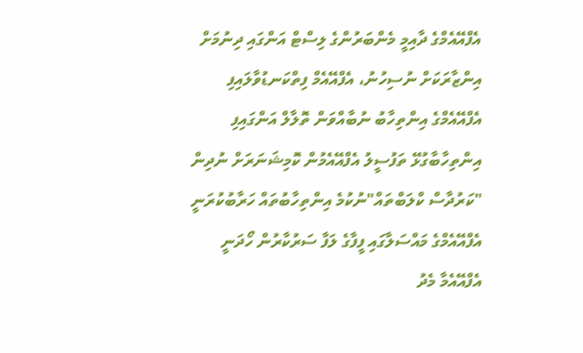އެފްއޭއެމްގެ ދާއިމީ މެންބަރުންގެ ލިސްޓް އަންގައި ދިނުމަށް
އިންޒާރަކަށް ނުސިހުނު، އެފްއޭއެމް ފިތްކަނޑުވާލައިފި
އެފްއޭއެމްގެ އިންތިހާބު ނުބާއްވަން ތޮލާލް އަންގައިފި
އިންތިހާބާގުޅޭ ތަފުސީލު އެފްއޭއެމުން ކޮމިޝަނަރަށް ނުދިން
"ކަރުދާސް ކްލަބްތައް"ނުކުމެ އިންތިހާބުތައް ހަރާބުކުރަނީ
އެފްއޭއެމްގެ މައްސަލާގައި ފީފާގެ ލަފާ ސަރުކާރުން ހޯދަނީ
އެފްއޭއެމާ މެދު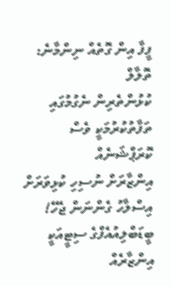ފީފާ އިން ގޮތެއް ނިންމާނެ: ތޮލާލް
ކުޅުންތެރިން ނެގުމުގައި ތަފާތުކުރުމަކީ ވެސް ކޮރަޕްޝަނެއް
އިންޒާރަށް ނުސިހި ކުޅިވަރަށް އިސްލާހު ގެންނަން ޖެހޭ!
ބީޑަބްލިއުއެފްގެ ސިޓީއަކީ އިންޒާރެއް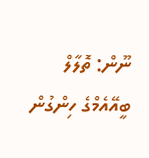ނޫން: ތޮލާލް
ބީއޭއެމްގެ ހިންގުން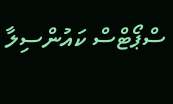ސްޕޯޓްސް ކައުންސިލާ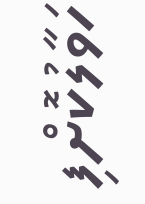ހަވާލުކޮށްފި